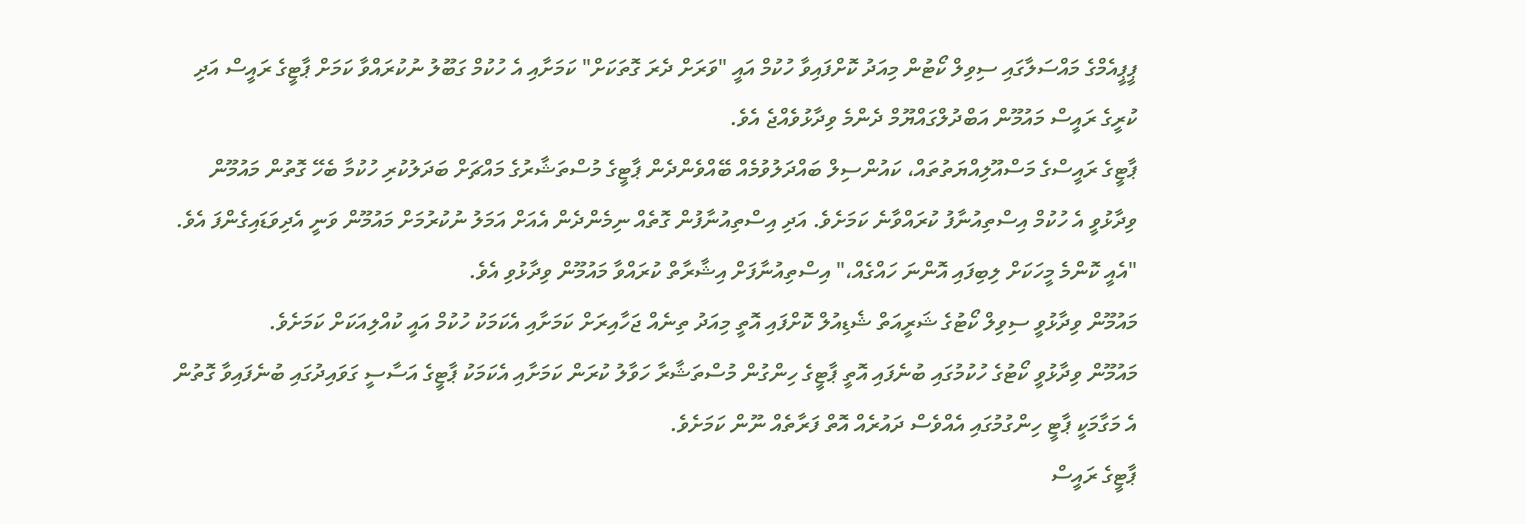ޕީޕީއެމްގެ މައްސަލާގައި ސިވިލް ކޯޓުން މިއަދު ކޮށްފައިވާ ހުކުމް އައީ "ވަރަށް ދެރަ ގޮތަކަށް" ކަމަށާއި އެ ހުކުމް ގަބޫލު ނުކުރައްވާ ކަމަށް ޕާޓީގެ ރައީސް އަދި ކުރީގެ ރައީސް މައުމޫން އަބްދުލްގައްޔޫމް ދެންމެ ވިދާޅުވެއްޖެ އެވެ.
ޕާޓީގެ ރައީސްގެ މަސްއޫލިއްޔަތުތައް، ކައުންސިލް ބައްދަލުވުމެއް ބޭއްވެންދެން ޕާޓީގެ މުސްތަޝާރުގެ މައްޗަށް ބަދަލުކުރި ހުކުމާ ބެހޭ ގޮތުން މައުމޫން ވިދާޅުވީ އެ ހުކުމް އިސްތިއުނާފު ކުރައްވާނެ ކަމަށެވެ. އަދި އިސްތިއުނާފުން ގޮތެއް ނިމެންދެން އެއަށް އަމަލު ނުކުރުމަށް މައުމޫން ވަނީ އެދިވަޑައިގެންފަ އެވެ.
"އެއީ ކޮންމެ މީހަކަށް ލިބިފައި އޮންނަ ހައްގެއް،" އިސްތިއުނާފަށް އިޝާރާތް ކުރައްވާ މައުމޫން ވިދާޅުވި އެވެ.
މައުމޫން ވިދާޅުވީ ސިވިލް ކޯޓުގެ ޝަރީއަތް ޝެޑިއުލް ކޮށްފައި އޮތީ މިއަދު ތިނެއް ޖަހާއިރަށް ކަމަށާއި އެކަމަކު ހުކުމް އައީ ކުއްލިއަކަށް ކަމަށެވެ.
މައުމޫން ވިދާޅުވީ ކޯޓުގެ ހުކުމުގައި ބުނެފައި އޮތީ ޕާޓީގެ ހިންގުން މުސްތަޝާރާ ހަވާލު ކުރަން ކަމަށާއި އެކަމަކު ޕާޓީގެ އަސާސީ ގަވައިދުގައި ބުނެފައިވާ ގޮތުން އެ މަގާމަކީ ޕާޓީ ހިންގުމުގައި އެއްވެސް ދައުރެއް އޮތް ފަރާތެއް ނޫން ކަމަށެވެ.
ޕާޓީގެ ރައީސް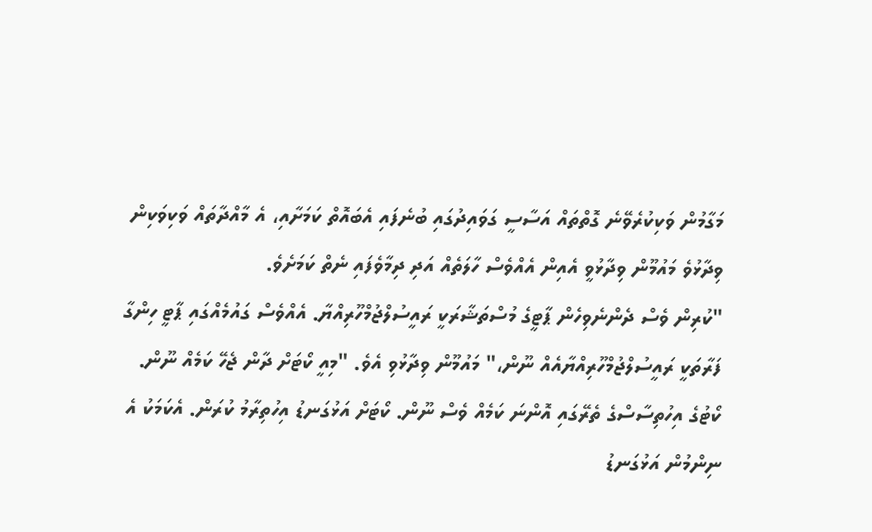މަގާމުން ވަކިކުރެވޭނެ ގޮތްތައް އަސާސީ ގަވައިދުގައި ބުނެފައި އެބައޮތް ކަމަށާއި، އެ މާއްދާތައް ވަކިވަކިން ވިދާޅުވެ މައުމޫން ވިދާޅުވީ އެއިން އެއްވެސް ހާލަތެއް އަދި ދިމާވެފައި ނެތް ކަމަށެވެ.
"ކުރިން ވެސް ދެންނެވިހެން ޕާޓީގެ މުސްތަޝާރަކީ ރައީސުލްޖުމްހޫރިއްޔާ. އެއްވެސް ގައުމެއްގައި ޕާޓީ ހިންގާ ފަރާތަކީ ރައީސުލްޖުމްހޫރިއްޔާއެއް ނޫން،" މައުމޫން ވިދާޅުވި އެވެ. "މިއީ ކޯޓަށް ދާން ޖެހޭ ކަމެއް ނޫން. ކޯޓުގެ އިހުތިސާސްގެ ތެރޭގައި އޮންނަ ކަމެއް ވެސް ނޫން. ކޯޓަށް އަޅުގަނޑު އިހުތިރާމު ކުރަން. އެކަމަކު އެ ނިންމުން އަޅުގަނޑު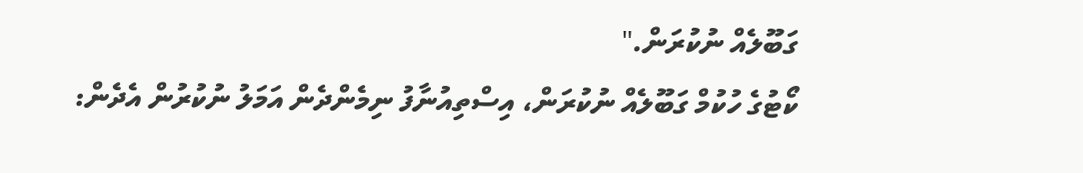ގަބޫލެއް ނުކުރަން."
ކޯޓުގެ ހުކުމް ގަބޫލެއް ނުކުރަން، އިސްތިއުނާފު ނިމެންދެން އަމަލު ނުކުރުން އެދެން: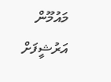މައުމޫން
އަރުޝީފަށް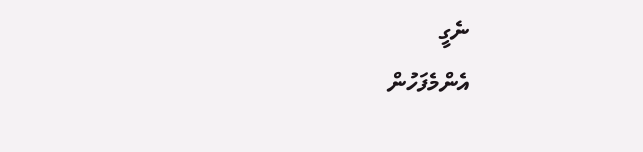ނެގީ
އެންމެފަހުން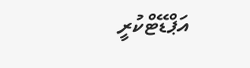އަޕްޑޭޓްކުރީ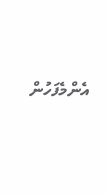އެންމެފަހުން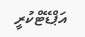އަޕްޑޭޓްކުރީ